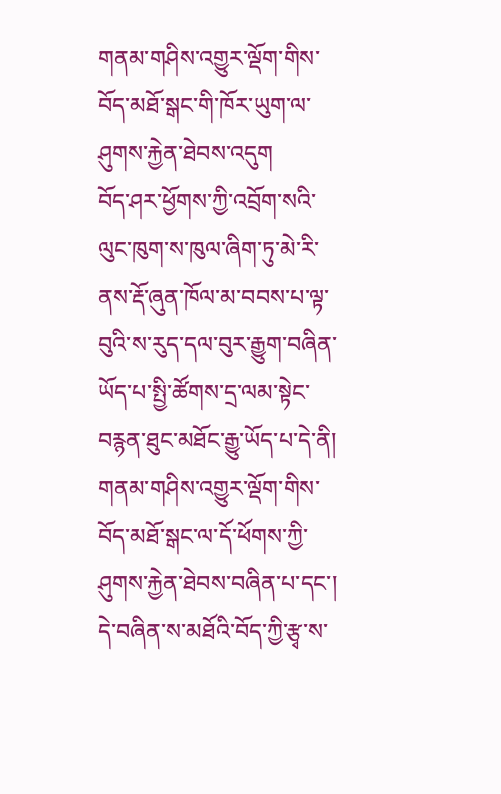གནམ་གཤིས་འགྱུར་ལྡོག་གིས་བོད་མཐོ་སྒང་གི་ཁོར་ཡུག་ལ་ཤུགས་རྐྱེན་ཐེབས་འདུག
བོད་ཤར་ཕྱོགས་ཀྱི་འབྲོག་སའི་ལུང་ཁུག་ས་ཁུལ་ཞིག་ཏུ་མེ་རི་ནས་རྡོ་ཞུན་ཁོལ་མ་བབས་པ་ལྟ་བུའི་ས་རུད་དལ་བུར་རྒྱུག་བཞིན་ཡོད་པ་སྤྱི་ཚོགས་དྲ་ལམ་སྟེང་བརྙན་ཐུང་མཐོང་རྒྱུ་ཡོད་པ་དེ་ནི། གནམ་གཤིས་འགྱུར་ལྡོག་གིས་བོད་མཐོ་སྒང་ལ་དོ་ཕོགས་ཀྱི་ཤུགས་རྐྱེན་ཐེབས་བཞིན་པ་དང་། དེ་བཞིན་ས་མཐོའི་བོད་ཀྱི་རྩྭ་ས་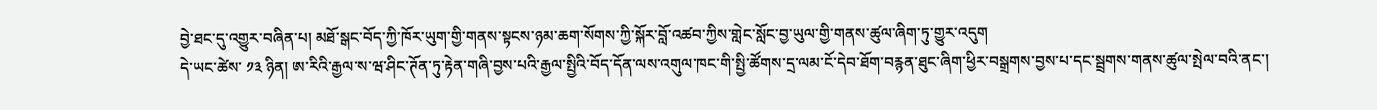བྱེ་ཐང་དུ་འགྱུར་བཞིན་པ། མཐོ་སྒང་བོད་ཀྱི་ཁོར་ཡུག་གྱི་གནས་སྟངས་ཉམ་ཆག་སོགས་ཀྱི་སྐོར་བློ་འཚབ་ཀྱིས་གླེང་སློང་བྱ་ཡུལ་གྱི་གནས་ཚུལ་ཞིག་ཏུ་གྱུར་འདུག
དེ་ཡང་ཚེས་ ༡༣ ཉིན། ཨ་རིའི་རྒྱལ་ས་ཝ་ཤིང་ཊོན་ཏུ་རྟེན་གཞི་བྱས་པའི་རྒྱལ་སྤྱིའི་བོད་དོན་ལས་འགུལ་ཁང་གི་སྤྱི་ཚོགས་དྲ་ལམ་ངོ་དེབ་ཐོག་བརྙན་ཐུང་ཞིག་ཕྱིར་བསྒྲགས་བྱས་པ་དང་སྦྲགས་གནས་ཚུལ་སྤེལ་བའི་ནང་།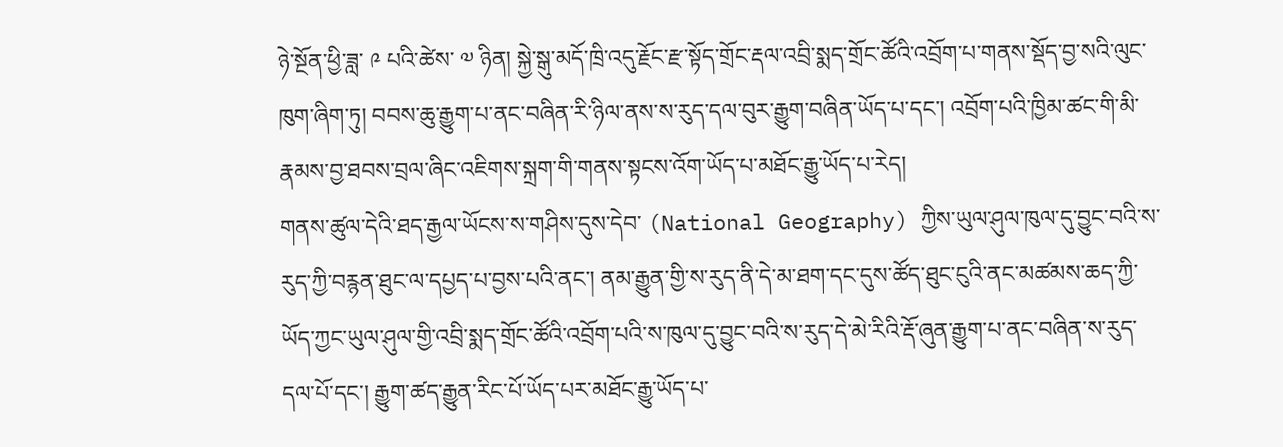ཉེ་སྔོན་ཕྱི་ཟླ་ ༩ པའི་ཚེས་ ༧ ཉིན། སྐྱེ་སྒུ་མདོ་ཁྲི་འདུ་རྗོང་རྫ་སྟོད་གྲོང་རྡལ་འབྲི་སྨད་གྲོང་ཚོའི་འབྲོག་པ་གནས་སྡོད་བྱ་སའི་ལུང་ཁུག་ཞིག་ཏུ། བབས་ཆུ་རྒྱུག་པ་ནང་བཞིན་རི་ཉིལ་ནས་ས་རུད་དལ་བུར་རྒྱུག་བཞིན་ཡོད་པ་དང་། འབྲོག་པའི་ཁྱིམ་ཚང་གི་མི་རྣམས་བྱ་ཐབས་བྲལ་ཞིང་འཇིགས་སྐྲག་གི་གནས་སྟངས་འོག་ཡོད་པ་མཐོང་རྒྱུ་ཡོད་པ་རེད།
གནས་ཚུལ་དེའི་ཐད་རྒྱལ་ཡོངས་ས་གཤིས་དུས་དེབ་ (National Geography) ཀྱིས་ཡུལ་ཤུལ་ཁུལ་དུ་བྱུང་བའི་ས་རུད་ཀྱི་བརྙན་ཐུང་ལ་དཔྱད་པ་བྱས་པའི་ནང་། ནམ་རྒྱུན་གྱི་ས་རུད་ནི་དེ་མ་ཐག་དང་དུས་ཚོད་ཐུང་ངུའི་ནང་མཚམས་ཆད་ཀྱི་ཡོད་ཀྱང་ཡུལ་ཤུལ་གྱི་འབྲི་སྨད་གྲོང་ཚོའི་འབྲོག་པའི་ས་ཁུལ་དུ་བྱུང་བའི་ས་རུད་དེ་མེ་རིའི་རྡོ་ཞུན་རྒྱུག་པ་ནང་བཞིན་ས་རུད་དལ་པོ་དང་། རྒྱུག་ཚད་རྒྱུན་རིང་པོ་ཡོད་པར་མཐོང་རྒྱུ་ཡོད་པ་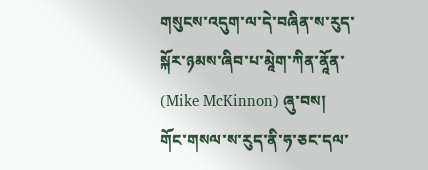གསུངས་འདུག་ལ་དེ་བཞིན་ས་རུད་སྐོར་ཉམས་ཞིབ་པ་མཱེག་ཀིན་ནཱོན་ (Mike McKinnon) ཞུ་བས། གོང་གསལ་ས་རུད་ནི་ཧ་ཅང་དལ་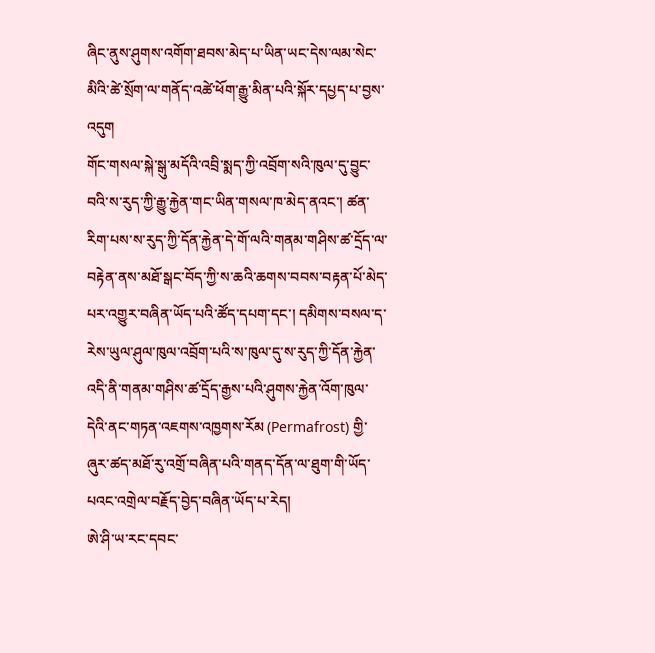ཞིང་ནུས་ཤུགས་འགོག་ཐབས་མེད་པ་ཡིན་ཡང་དེས་ལམ་སེང་མིའི་ཚེ་སྲོག་ལ་གནོད་འཚེ་ཕོག་རྒྱུ་མིན་པའི་སྐོར་དཔྱད་པ་བྱས་འདུག
གོང་གསལ་སྐེ་སྒུ་མདོའི་འབྲི་སྨད་ཀྱི་འབྲོག་སའི་ཁུལ་དུ་བྱུང་བའི་ས་རུད་ཀྱི་རྒྱུ་རྐྱེན་གང་ཡིན་གསལ་ཁ་མེད་ནའང་། ཚན་རིག་པས་ས་རུད་ཀྱི་དོན་རྐྱེན་དེ་གོ་ལའི་གནམ་གཤིས་ཚ་དྲོད་ལ་བརྟེན་ནས་མཐོ་སྒང་བོད་ཀྱི་ས་ཆའི་ཆགས་བབས་བརྟན་པོ་མེད་པར་འགྱུར་བཞིན་ཡོད་པའི་ཚོད་དཔག་དང་། དམིགས་བསལ་ད་རེས་ཡུལ་ཤུལ་ཁུལ་འབྲོག་པའི་ས་ཁུལ་དུ་ས་རུད་ཀྱི་དོན་རྐྱེན་འདི་ནི་གནམ་གཤིས་ཚ་དྲོད་རྒྱས་པའི་ཤུགས་རྐྱེན་འོག་ཁུལ་དེའི་ནང་གཏན་འཇགས་འཁྱགས་རོམ (Permafrost) གྱི་ཞུར་ཚད་མཐོ་རུ་འགྲོ་བཞིན་པའི་གནད་དོན་ལ་ཐུག་གི་ཡོད་པའང་འགྲེལ་བརྗོད་བྱེད་བཞིན་ཡོད་པ་རེད།
ཨེ་ཤི་ཡ་རང་དབང་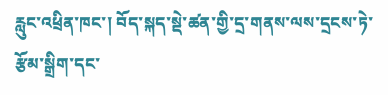རླུང་འཕྲིན་ཁང་། བོད་སྐད་སྡེ་ཚན་གྱི་དྲ་གནས་ལས་དྲངས་ཏེ་རྩོམ་སྒྲིག་དང་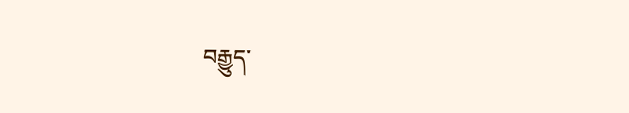བརྒྱུད་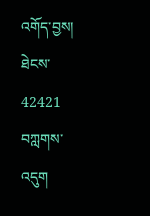འགོད་བྱས།
ཐེངས་ 42421 བཀླགས་འདུག